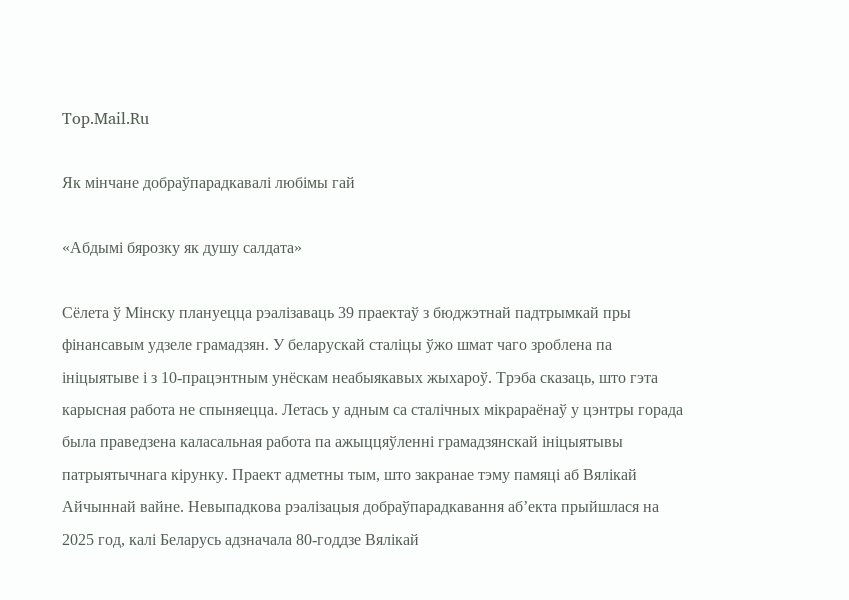Top.Mail.Ru

Як мінчане добраўпарадкавалі любімы гай

«Абдымі бярозку як душу салдата»

Сёлета ў Мінску плануецца рэалізаваць 39 праектаў з бюджэтнай падтрымкай пры фінансавым удзеле грамадзян. У беларускай сталіцы ўжо шмат чаго зроблена па ініцыятыве і з 10-працэнтным унёскам неабыякавых жыхароў. Трэба сказаць, што гэта карысная работа не спыняецца. Летась у адным са сталічных мікрараёнаў у цэнтры горада была праведзена каласальная работа па ажыццяўленні грамадзянскай ініцыятывы патрыятычнага кірунку. Праект адметны тым, што закранае тэму памяці аб Вялікай Айчыннай вайне. Невыпадкова рэалізацыя добраўпарадкавання аб’екта прыйшлася на 2025 год, калі Беларусь адзначала 80-годдзе Вялікай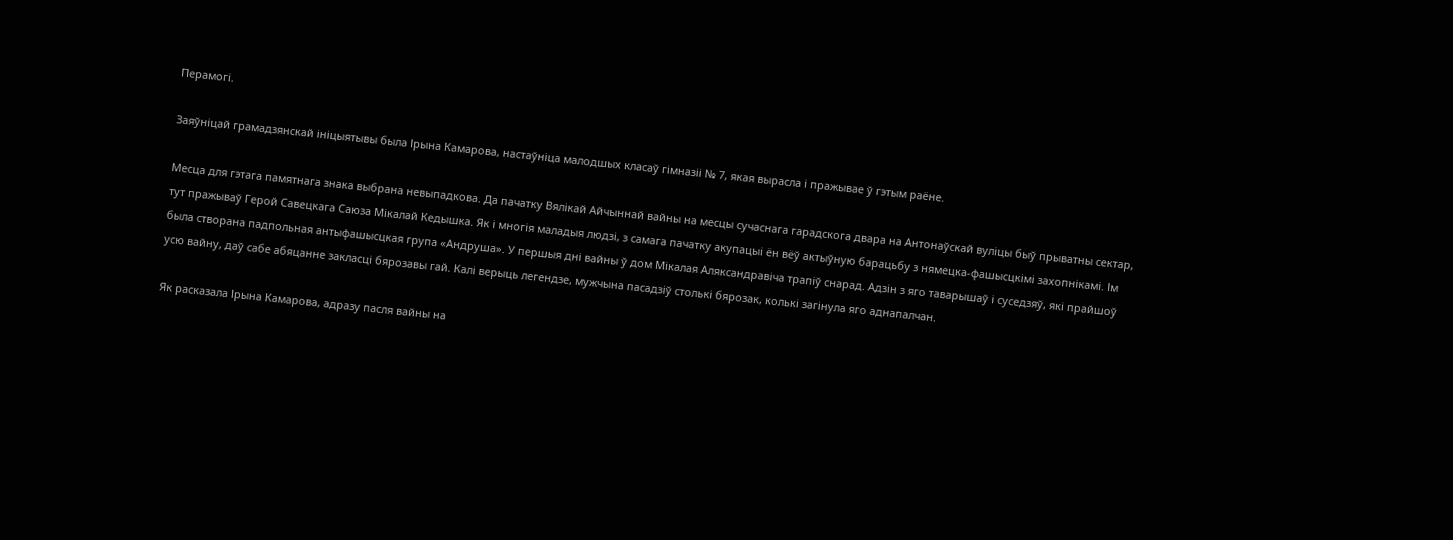Перамогі.

Заяўніцай грамадзянскай ініцыятывы была Ірына Камарова, настаўніца малодшых класаў гімназіі № 7, якая вырасла і пражывае ў гэтым раёне.

Месца для гэтага памятнага знака выбрана невыпадкова. Да пачатку Вялікай Айчыннай вайны на месцы сучаснага гарадскога двара на Антонаўскай вуліцы быў прыватны сектар, тут пражываў Герой Савецкага Саюза Мікалай Кедышка. Як і многія маладыя людзі, з самага пачатку акупацыі ён вёў актыўную барацьбу з нямецка-фашысцкімі захопнікамі. Ім была створана падпольная антыфашысцкая група «Андруша». У першыя дні вайны ў дом Мікалая Аляксандравіча трапіў снарад. Адзін з яго таварышаў і суседзяў, які прайшоў усю вайну, даў сабе абяцанне закласці бярозавы гай. Калі верыць легендзе, мужчына пасадзіў столькі бярозак, колькі загінула яго аднапалчан.

Як расказала Ірына Камарова, адразу пасля вайны на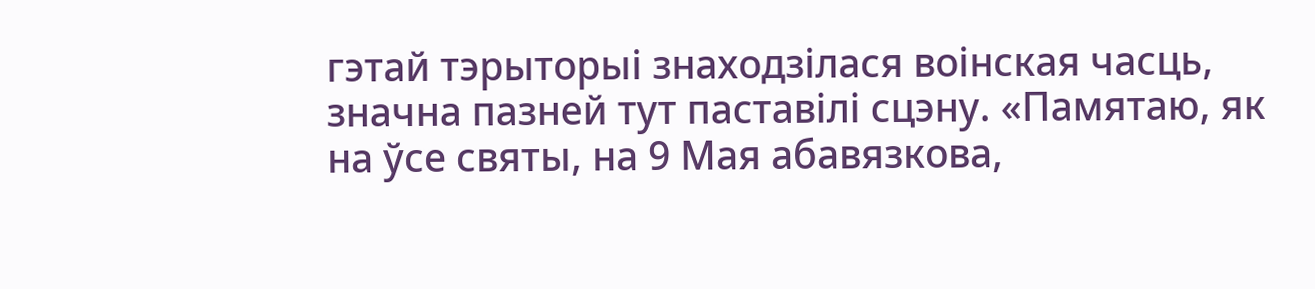гэтай тэрыторыі знаходзілася воінская часць, значна пазней тут паставілі сцэну. «Памятаю, як на ўсе святы, на 9 Мая абавязкова,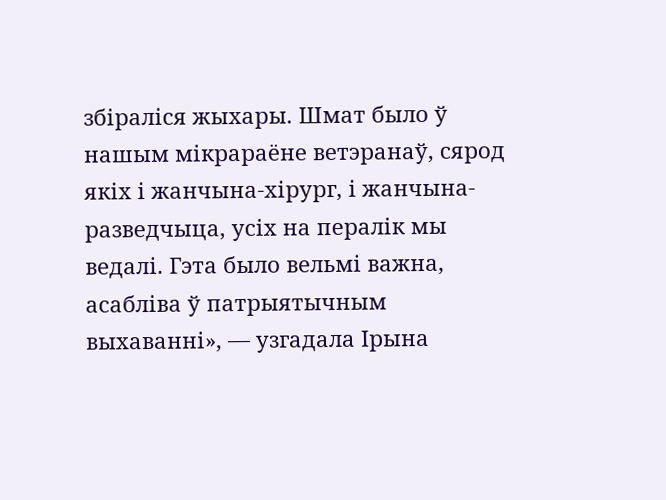збіраліся жыхары. Шмат было ў нашым мікрараёне ветэранаў, сярод якіх і жанчына-хірург, і жанчына-разведчыца, усіх на пералік мы ведалі. Гэта было вельмі важна, асабліва ў патрыятычным выхаванні», — узгадала Ірына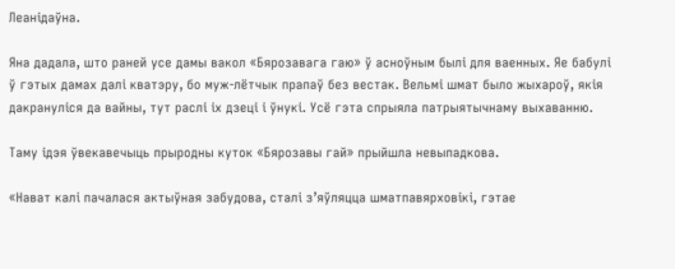Леанідаўна.

Яна дадала, што раней усе дамы вакол «Бярозавага гаю» ў асноўным былі для ваенных. Яе бабулі ў гэтых дамах далі кватэру, бо муж-лётчык прапаў без вестак. Вельмі шмат было жыхароў, якія дакрануліся да вайны, тут раслі іх дзеці і ўнукі. Усё гэта спрыяла патрыятычнаму выхаванню.

Таму ідэя ўвекавечыць прыродны куток «Бярозавы гай» прыйшла невыпадкова.

«Нават калі пачалася актыўная забудова, сталі з’яўляцца шматпавярховікі, гэтае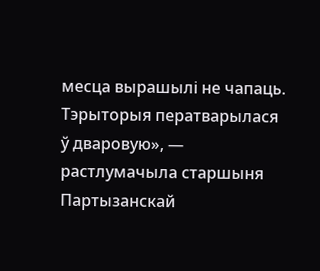месца вырашылі не чапаць. Тэрыторыя ператварылася ў дваровую», — растлумачыла старшыня Партызанскай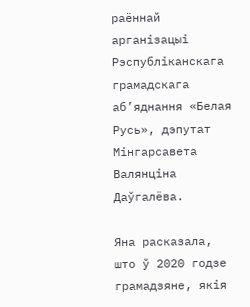раённай арганізацыі Рэспубліканскага грамадскага аб’яднання «Белая Русь», дэпутат Мінгарсавета Валянціна Даўгалёва.

Яна расказала, што ў 2020 годзе грамадзяне, якія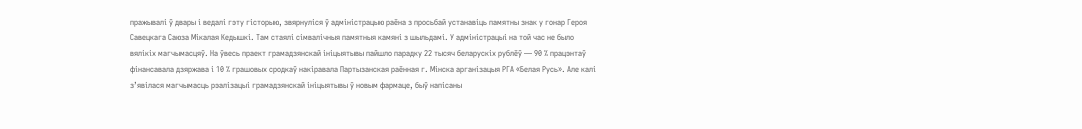пражывалі ў двары і ведалі гэту гісторыю, звярнуліся ў адміністрацыю раёна з просьбай устанавіць памятны знак у гонар Героя Савецкага Саюза Мікалая Кедышкі. Там стаялі сімвалічныя памятныя камяні з шыльдамі. У адміністрацыі на той час не было вялікіх магчымасцяў. На ўвесь праект грамадзянскай ініцыятывы пайшло парадку 22 тысяч беларускіх рублёў — 90 % працэнтаў фінансавала дзяржава і 10 % грашовых сродкаў накіравала Партызанская раённая г. Мінска арганізацыя РГА «Белая Русь». Але калі з’явілася магчымасць рэалізацыі грамадзянскай ініцыятывы ў новым фармаце, быў напісаны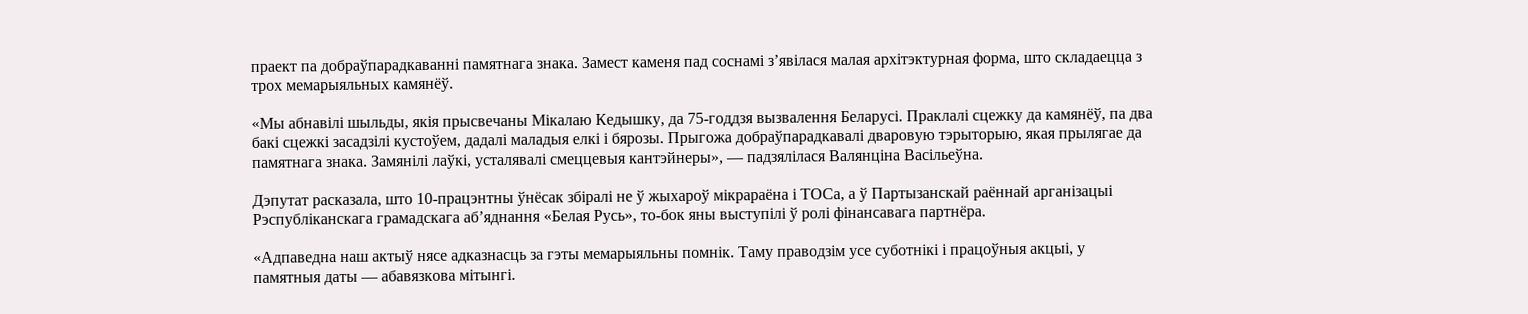праект па добраўпарадкаванні памятнага знака. Замест каменя пад соснамі з’явілася малая архітэктурная форма, што складаецца з трох мемарыяльных камянёў.

«Мы абнавілі шыльды, якія прысвечаны Мікалаю Кедышку, да 75-годдзя вызвалення Беларусі. Праклалі сцежку да камянёў, па два бакі сцежкі засадзілі кустоўем, дадалі маладыя елкі і бярозы. Прыгожа добраўпарадкавалі дваровую тэрыторыю, якая прылягае да памятнага знака. Замянілі лаўкі, усталявалі смеццевыя кантэйнеры», — падзялілася Валянціна Васільеўна.

Дэпутат расказала, што 10-працэнтны ўнёсак збіралі не ў жыхароў мікрараёна і ТОСа, а ў Партызанскай раённай арганізацыі Рэспубліканскага грамадскага аб’яднання «Белая Русь», то-бок яны выступілі ў ролі фінансавага партнёра.

«Адпаведна наш актыў нясе адказнасць за гэты мемарыяльны помнік. Таму праводзім усе суботнікі і працоўныя акцыі, у памятныя даты — абавязкова мітынгі.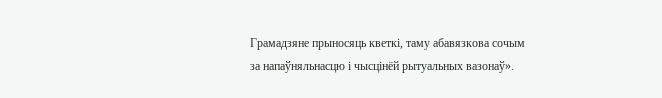Грамадзяне прыносяць кветкі, таму абавязкова сочым за напаўняльнасцю і чысцінёй рытуальных вазонаў».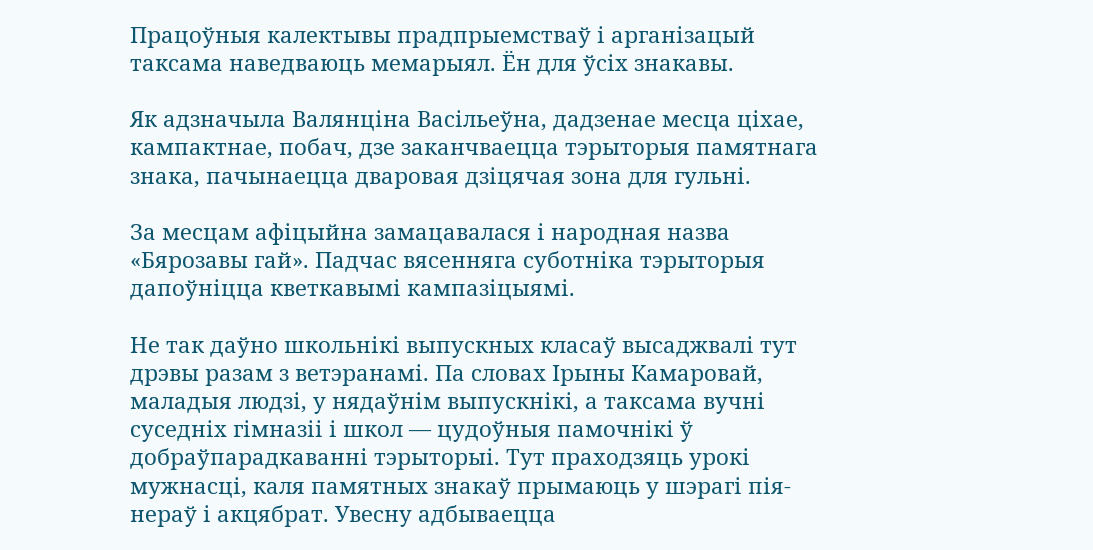Працоўныя калектывы прадпрыемстваў і арганізацый таксама наведваюць мемарыял. Ён для ўсіх знакавы.

Як адзначыла Валянціна Васільеўна, дадзенае месца ціхае, кампактнае, побач, дзе заканчваецца тэрыторыя памятнага знака, пачынаецца дваровая дзіцячая зона для гульні.

За месцам афіцыйна замацавалася і народная назва «Бярозавы гай». Падчас вясенняга суботніка тэрыторыя дапоўніцца кветкавымі кампазіцыямі.

Не так даўно школьнікі выпускных класаў высаджвалі тут дрэвы разам з ветэранамі. Па словах Ірыны Камаровай, маладыя людзі, у нядаўнім выпускнікі, а таксама вучні суседніх гімназіі і школ — цудоўныя памочнікі ў добраўпарадкаванні тэрыторыі. Тут праходзяць урокі мужнасці, каля памятных знакаў прымаюць у шэрагі пія-нераў і акцябрат. Увесну адбываецца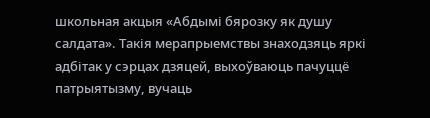школьная акцыя «Абдымі бярозку як душу салдата». Такія мерапрыемствы знаходзяць яркі адбітак у сэрцах дзяцей, выхоўваюць пачуццё патрыятызму, вучаць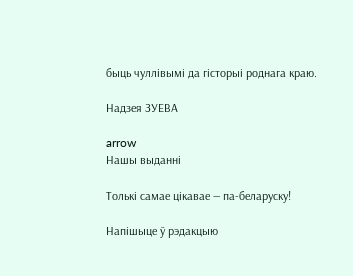быць чуллівымі да гісторыі роднага краю.

Надзея ЗУЕВА

arrow
Нашы выданні

Толькі самае цікавае — па-беларуску!

Напішыце ў рэдакцыю